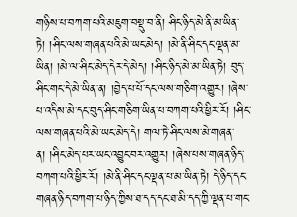གཉིས་པ་བཀག་པའི་མཇུག་བསྡུ་བ་ནི། ཤིང་ཉིད་མེ་ནི་མ་ཡིན་ཏེ། །ཤིང་ལས་གཞན་པའི་མེ་ཡང་མེད། །མེ་ནི་ཤིང་དང་ལྡན་མ་ཡིན། །མེ་ལ་ཤིང་མེད་དེར་དེ་མེད། །ཤིང་ཉིད་མེ་མ་ཡིན་ཏེ། བུད་ཤིང་གང་དེ་མེ་ཡིན་ན། །བྱེད་པ་པོ་དང་ལས་གཅིག་འགྱུར། །ཞེས་པ་འདིས་མེ་དང་བུད་ཤིང་གཅིག་ཡིན་པ་བཀག་པའི་ཕྱིར་རོ། །ཤིང་ལས་གཞན་པའི་མེ་ཡང་མེད་དེ། གལ་ཏེ་ཤིང་ལས་མེ་གཞན་ན། །ཤིང་མེད་པར་ཡང་འབྱུང་བར་འགྱུར། །ཞེས་པས་གཞན་ཉིད་བཀག་པའི་ཕྱིར་རོ། །མེ་ནི་ཤིང་དང་ལྡན་པ་མ་ཡིན་ཏེ། དེ་ཉིད་དང་གཞན་ཉིད་བཀག་པ་ཉིད་ཀྱིས་ཐ་དད་དང་ཐ་མི་དད་ཀྱི་ལྡན་པ་གང་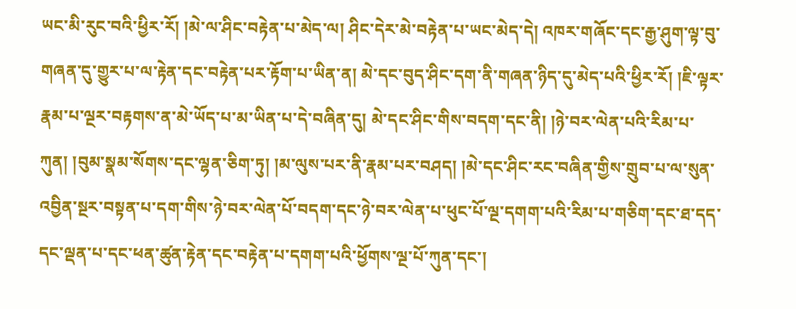ཡང་མི་རུང་བའི་ཕྱིར་རོ། །མེ་ལ་ཤིང་བརྟེན་པ་མེད་ལ། ཤིང་དེར་མེ་བརྟེན་པ་ཡང་མེད་དེ། འཁར་གཞོང་དང་རྒྱ་ཤུག་ལྟ་བུ་གཞན་དུ་གྱུར་པ་ལ་རྟེན་དང་བརྟེན་པར་རྟོག་པ་ཡིན་ན། མེ་དང་བུད་ཤིང་དག་ནི་གཞན་ཉིད་དུ་མེད་པའི་ཕྱིར་རོ། །ཇི་ལྟར་རྣམ་པ་ལྔར་བརྟགས་ན་མེ་ཡོད་པ་མ་ཡིན་པ་དེ་བཞིན་དུ། མེ་དང་ཤིང་གིས་བདག་དང་ནི། །ཉེ་བར་ལེན་པའི་རིམ་པ་ཀུན། །བུམ་སྣམ་སོགས་དང་ལྷན་ཅིག་ཏུ། །མ་ལུས་པར་ནི་རྣམ་པར་བཤད། །མེ་དང་ཤིང་རང་བཞིན་གྱིས་གྲུབ་པ་ལ་སུན་འབྱིན་སྔར་བསྟན་པ་དག་གིས་ཉེ་བར་ལེན་པོ་བདག་དང་ཉེ་བར་ལེན་པ་ཕུང་པོ་ལྔ་དགག་པའི་རིམ་པ་གཅིག་དང་ཐ་དད་དང་ལྡན་པ་དང་ཕན་ཚུན་རྟེན་དང་བརྟེན་པ་དགག་པའི་ཕྱོགས་ལྔ་པོ་ཀུན་དང་།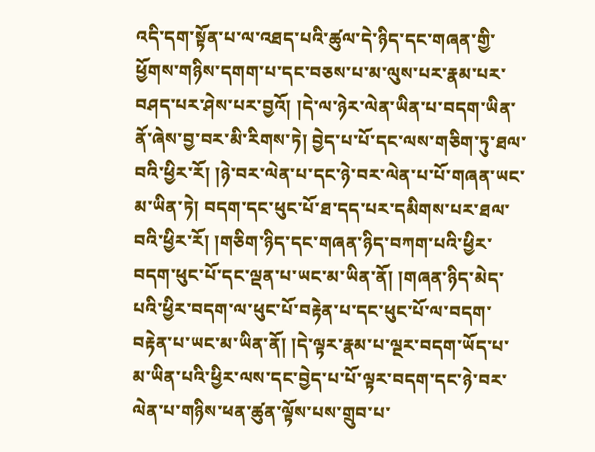འདི་དག་སྟོན་པ་ལ་འཐད་པའི་ཚུལ་དེ་ཉིད་དང་གཞན་གྱི་ཕྱོགས་གཉིས་དགག་པ་དང་བཅས་པ་མ་ལུས་པར་རྣམ་པར་བཤད་པར་ཤེས་པར་བྱའོ། །དེ་ལ་ཉེར་ལེན་ཡིན་པ་བདག་ཡིན་ནོ་ཞེས་བྱ་བར་མི་རིགས་ཏེ། བྱེད་པ་པོ་དང་ལས་གཅིག་ཏུ་ཐལ་བའི་ཕྱིར་རོ། །ཉེ་བར་ལེན་པ་དང་ཉེ་བར་ལེན་པ་པོ་གཞན་ཡང་མ་ཡིན་ཏེ། བདག་དང་ཕུང་པོ་ཐ་དད་པར་དམིགས་པར་ཐལ་བའི་ཕྱིར་རོ། །གཅིག་ཉིད་དང་གཞན་ཉིད་བཀག་པའི་ཕྱིར་བདག་ཕུང་པོ་དང་ལྡན་པ་ཡང་མ་ཡིན་ནོ། །གཞན་ཉིད་མེད་པའི་ཕྱིར་བདག་ལ་ཕུང་པོ་བརྟེན་པ་དང་ཕུང་པོ་ལ་བདག་བརྟེན་པ་ཡང་མ་ཡིན་ནོ། །དེ་ལྟར་རྣམ་པ་ལྔར་བདག་ཡོད་པ་མ་ཡིན་པའི་ཕྱིར་ལས་དང་བྱེད་པ་པོ་ལྟར་བདག་དང་ཉེ་བར་ལེན་པ་གཉིས་ཕན་ཚུན་ལྟོས་པས་གྲུབ་པ་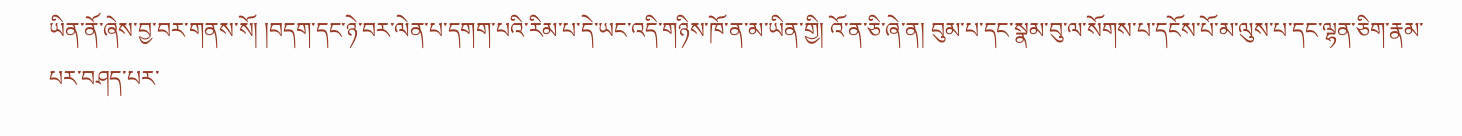ཡིན་ནོ་ཞེས་བྱ་བར་གནས་སོ། །བདག་དང་ཉེ་བར་ལེན་པ་དགག་པའི་རིམ་པ་དེ་ཡང་འདི་གཉིས་ཁོ་ན་མ་ཡིན་གྱི། འོ་ན་ཅི་ཞེ་ན། བུམ་པ་དང་སྣམ་བུ་ལ་སོགས་པ་དངོས་པོ་མ་ལུས་པ་དང་ལྷན་ཅིག་རྣམ་པར་བཤད་པར་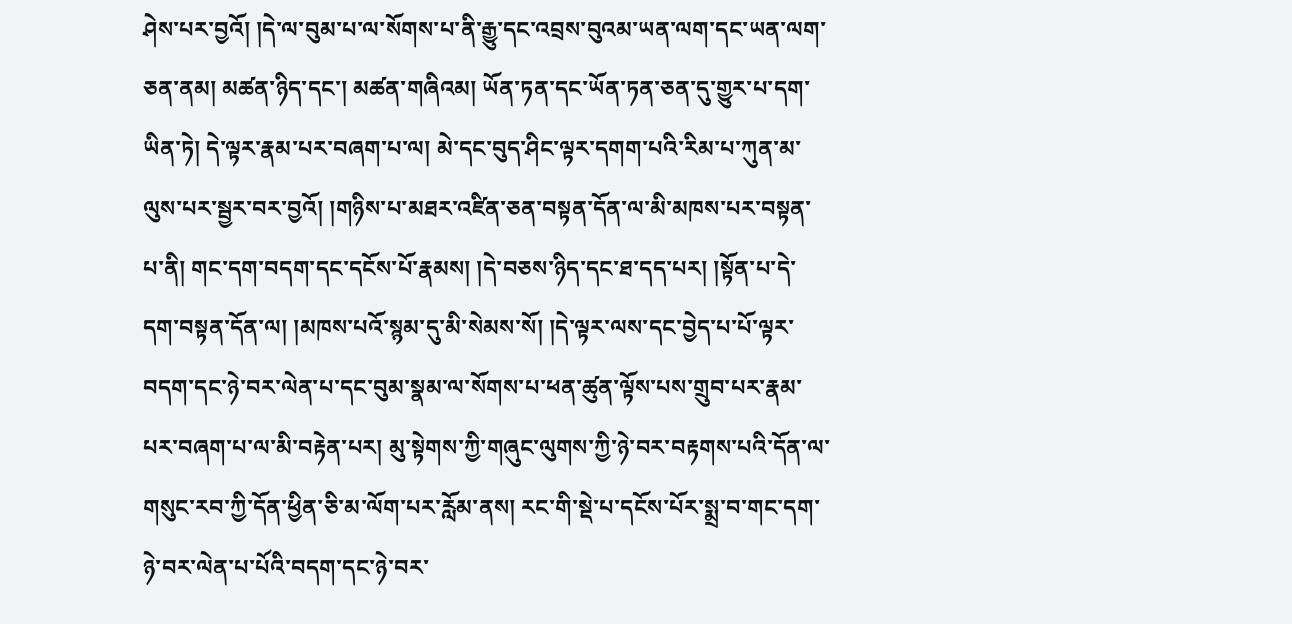ཤེས་པར་བྱའོ། །དེ་ལ་བུམ་པ་ལ་སོགས་པ་ནི་རྒྱུ་དང་འབྲས་བུའམ་ཡན་ལག་དང་ཡན་ལག་ཅན་ནམ། མཚན་ཉིད་དང་། མཚན་གཞིའམ། ཡོན་ཏན་དང་ཡོན་ཏན་ཅན་དུ་གྱུར་པ་དག་ཡིན་ཏེ། དེ་ལྟར་རྣམ་པར་བཞག་པ་ལ། མེ་དང་བུད་ཤིང་ལྟར་དགག་པའི་རིམ་པ་ཀུན་མ་ལུས་པར་སྦྱར་བར་བྱའོ། །གཉིས་པ་མཐར་འཛིན་ཅན་བསྟན་དོན་ལ་མི་མཁས་པར་བསྟན་པ་ནི། གང་དག་བདག་དང་དངོས་པོ་རྣམས། །དེ་བཅས་ཉིད་དང་ཐ་དད་པར། །སྟོན་པ་དེ་དག་བསྟན་དོན་ལ། །མཁས་པའོ་སྙམ་དུ་མི་སེམས་སོ། །དེ་ལྟར་ལས་དང་བྱེད་པ་པོ་ལྟར་བདག་དང་ཉེ་བར་ལེན་པ་དང་བུམ་སྣམ་ལ་སོགས་པ་ཕན་ཚུན་ལྟོས་པས་གྲུབ་པར་རྣམ་པར་བཞག་པ་ལ་མི་བརྟེན་པར། མུ་སྟེགས་ཀྱི་གཞུང་ལུགས་ཀྱི་ཉེ་བར་བརྟགས་པའི་དོན་ལ་གསུང་རབ་ཀྱི་དོན་ཕྱིན་ཅི་མ་ལོག་པར་རློམ་ནས། རང་གི་སྡེ་པ་དངོས་པོར་སྨྲ་བ་གང་དག་ཉེ་བར་ལེན་པ་པོའི་བདག་དང་ཉེ་བར་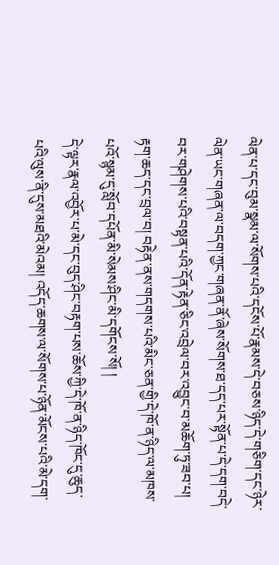ལེན་པ་དང་བུམ་སྣམ་ལ་སོགས་པའི་དངོས་པོ་རྣམས་དེ་བཅས་ཉིད་དེ་གཅིག་དང་ཉེར་ལེན་ཡང་གཞན་ལ་བདག་ཀྱང་གཞན་ནོ་ཞེས་སོགས་ཐ་དད་པར་སྟོན་པ་དེ་དག་བདེ་བར་གཤེགས་པའི་བསྟན་པའི་དོན་རྟེན་ཅིང་འབྲེལ་བར་འབྱུང་བ་མཆོག་ཏུ་ཟབ་པ། རྟག་ཆད་དང་བྲལ་བ། བརྟེན་ནས་གདགས་པའི་མིང་ཅན་གྱི་དེ་ཁོ་ན་ཉིད་ལ་མཁས་པའོ་སྙམ་དུ་སློབ་དཔོན་མི་སེམས་ཤིང་མི་དགོངས་སོ། །
དེ་ལྟར་རྣལ་འབྱོར་པ་མེ་དང་བུད་ཤིང་བརྟག་པས་ཆོས་ཀྱི་དེ་ཁོ་ན་ཉིད་ཁོང་དུ་ཆུད་པའི་ལུས་ནི་དུས་མཐའི་མེའམ། འདོད་ཆགས་ལ་སོགས་པ་ཉོན་མོངས་པའི་མེ་དག་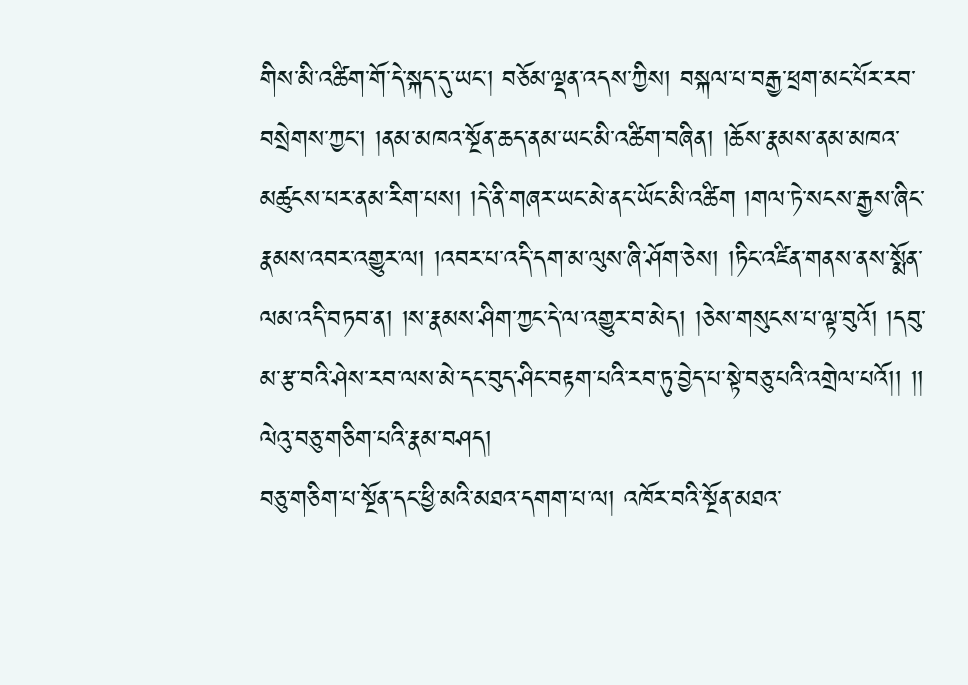གིས་མི་འཚིག་གོ་དེ་སྐད་དུ་ཡང་། བཅོམ་ལྡན་འདས་ཀྱིས། བསྐལ་པ་བརྒྱ་ཕྲག་མང་པོར་རབ་བསྲེགས་ཀྱང་། །ནམ་མཁའ་སྔོན་ཆད་ནམ་ཡང་མི་འཚིག་བཞིན། །ཆོས་རྣམས་ནམ་མཁའ་མཚུངས་པར་ནམ་རིག་པས། །དེ་ནི་གཞར་ཡང་མེ་ནང་ཡོང་མི་འཚིག །གལ་ཏེ་སངས་རྒྱས་ཞིང་རྣམས་འབར་འགྱུར་ལ། །འབར་པ་འདི་དག་མ་ལུས་ཞི་ཤོག་ཅེས། །ཏིང་འཛིན་གནས་ནས་སྨོན་ལམ་འདི་བཏབ་ན། །ས་རྣམས་ཤིག་ཀྱང་དེ་ལ་འགྱུར་བ་མེད། །ཅེས་གསུངས་པ་ལྟ་བུའོ། །དབུ་མ་རྩ་བའི་ཤེས་རབ་ལས་མེ་དང་བུད་ཤིང་བརྟག་པའི་རབ་ཏུ་བྱེད་པ་སྟེ་བཅུ་པའི་འགྲེལ་པའོ།། །།
ལེའུ་བཅུ་གཅིག་པའི་རྣམ་བཤད།
བཅུ་གཅིག་པ་སྔོན་དང་ཕྱི་མའི་མཐའ་དགག་པ་ལ། འཁོར་བའི་སྔོན་མཐའ་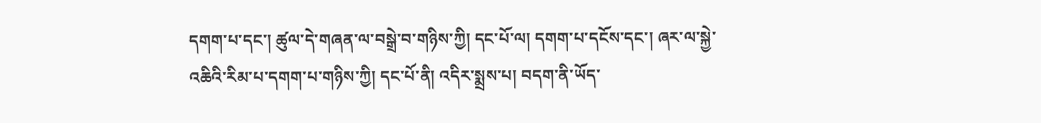དགག་པ་དང་། ཚུལ་དེ་གཞན་ལ་བསྒྲེ་བ་གཉིས་ཀྱི། དང་པོ་ལ། དགག་པ་དངོས་དང་། ཞར་ལ་སྐྱེ་འཆིའི་རིམ་པ་དགག་པ་གཉིས་ཀྱི། དང་པོ་ནི། འདིར་སྨྲས་པ། བདག་ནི་ཡོད་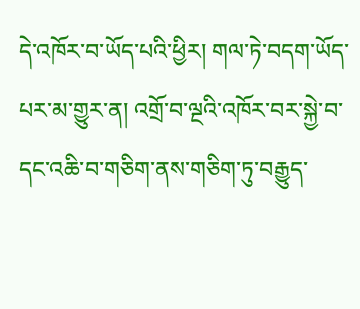དེ་འཁོར་བ་ཡོད་པའི་ཕྱིར། གལ་ཏེ་བདག་ཡོད་པར་མ་གྱུར་ན། འགྲོ་བ་ལྔའི་འཁོར་བར་སྐྱེ་བ་དང་འཆི་བ་གཅིག་ནས་གཅིག་ཏུ་བརྒྱུད་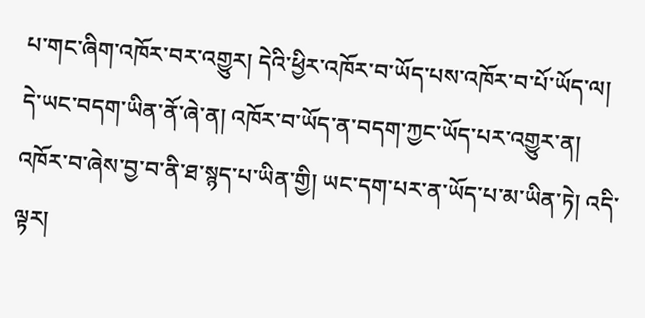པ་གང་ཞིག་འཁོར་བར་འགྱུར། དེའི་ཕྱིར་འཁོར་བ་ཡོད་པས་འཁོར་བ་པོ་ཡོད་ལ། དེ་ཡང་བདག་ཡིན་ནོ་ཞེ་ན། འཁོར་བ་ཡོད་ན་བདག་ཀྱང་ཡོད་པར་འགྱུར་ན། འཁོར་བ་ཞེས་བྱ་བ་ནི་ཐ་སྙད་པ་ཡིན་གྱི། ཡང་དག་པར་ན་ཡོད་པ་མ་ཡིན་ཏེ། འདི་ལྟར།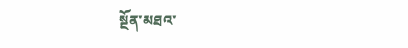སྔོན་མཐའ་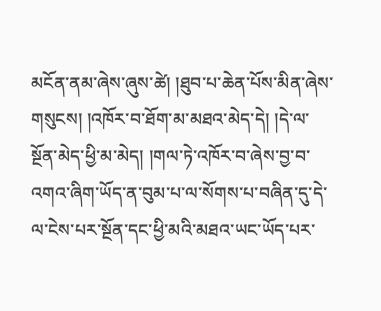མངོན་ནམ་ཞེས་ཞུས་ཚེ། །ཐུབ་པ་ཆེན་པོས་མིན་ཞེས་གསུངས། །འཁོར་བ་ཐོག་མ་མཐའ་མེད་དེ། །དེ་ལ་སྔོན་མེད་ཕྱི་མ་མེད། །གལ་ཏེ་འཁོར་བ་ཞེས་བྱ་བ་འགའ་ཞིག་ཡོད་ན་བུམ་པ་ལ་སོགས་པ་བཞིན་དུ་དེ་ལ་ངེས་པར་སྔོན་དང་ཕྱི་མའི་མཐའ་ཡང་ཡོད་པར་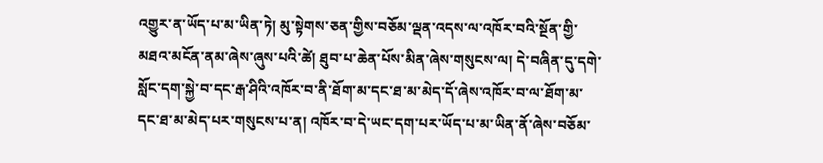འགྱུར་ན་ཡོད་པ་མ་ཡིན་ཏེ། མུ་སྟེགས་ཅན་གྱིས་བཅོམ་ལྡན་འདས་ལ་འཁོར་བའི་སྔོན་གྱི་མཐའ་མངོན་ནམ་ཞེས་ཞུས་པའི་ཚེ། ཐུབ་པ་ཆེན་པོས་མིན་ཞེས་གསུངས་ལ། དེ་བཞིན་དུ་དགེ་སློང་དག་སྐྱེ་བ་དང་རྒ་ཤིའི་འཁོར་བ་ནི་ཐོག་མ་དང་ཐ་མ་མེད་དོ་ཞེས་འཁོར་བ་ལ་ཐོག་མ་དང་ཐ་མ་མེད་པར་གསུངས་པ་ན། འཁོར་བ་དེ་ཡང་དག་པར་ཡོད་པ་མ་ཡིན་ནོ་ཞེས་བཅོམ་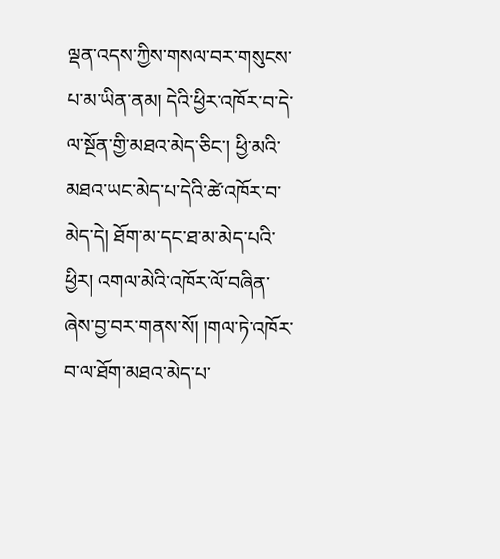ལྡན་འདས་ཀྱིས་གསལ་བར་གསུངས་པ་མ་ཡིན་ནམ། དེའི་ཕྱིར་འཁོར་བ་དེ་ལ་སྔོན་གྱི་མཐའ་མེད་ཅིང་། ཕྱི་མའི་མཐའ་ཡང་མེད་པ་དེའི་ཚེ་འཁོར་བ་མེད་དེ། ཐོག་མ་དང་ཐ་མ་མེད་པའི་ཕྱིར། འགལ་མེའི་འཁོར་ལོ་བཞིན་ཞེས་བྱ་བར་གནས་སོ། །གལ་ཏེ་འཁོར་བ་ལ་ཐོག་མཐའ་མེད་པ་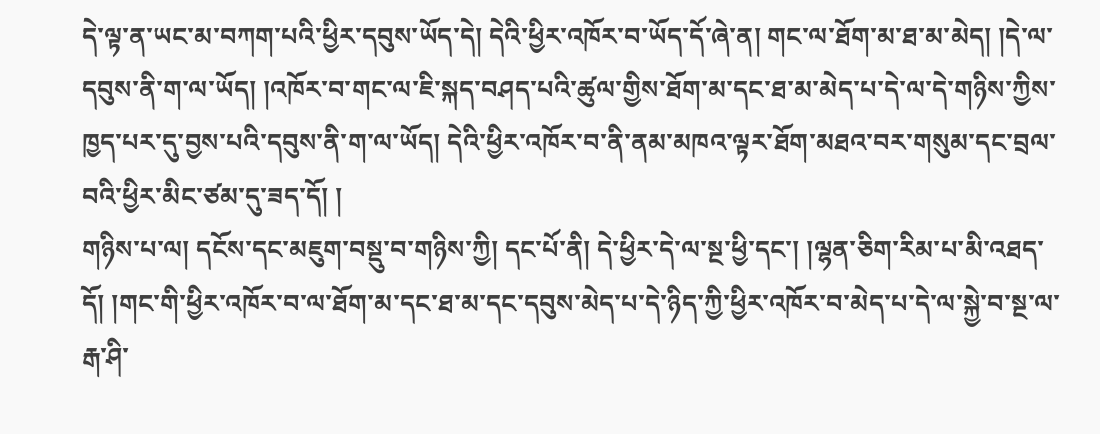དེ་ལྟ་ན་ཡང་མ་བཀག་པའི་ཕྱིར་དབུས་ཡོད་དེ། དེའི་ཕྱིར་འཁོར་བ་ཡོད་དོ་ཞེ་ན། གང་ལ་ཐོག་མ་ཐ་མ་མེད། །དེ་ལ་དབུས་ནི་ག་ལ་ཡོད། །འཁོར་བ་གང་ལ་ཇི་སྐད་བཤད་པའི་ཚུལ་གྱིས་ཐོག་མ་དང་ཐ་མ་མེད་པ་དེ་ལ་དེ་གཉིས་ཀྱིས་ཁྱད་པར་དུ་བྱས་པའི་དབུས་ནི་ག་ལ་ཡོད། དེའི་ཕྱིར་འཁོར་བ་ནི་ནམ་མཁའ་ལྟར་ཐོག་མཐའ་བར་གསུམ་དང་བྲལ་བའི་ཕྱིར་མིང་ཙམ་དུ་ཟད་དོ། །
གཉིས་པ་ལ། དངོས་དང་མཇུག་བསྡུ་བ་གཉིས་ཀྱི། དང་པོ་ནི། དེ་ཕྱིར་དེ་ལ་སྔ་ཕྱི་དང་། །ལྷན་ཅིག་རིམ་པ་མི་འཐད་དོ། །གང་གི་ཕྱིར་འཁོར་བ་ལ་ཐོག་མ་དང་ཐ་མ་དང་དབུས་མེད་པ་དེ་ཉིད་ཀྱི་ཕྱིར་འཁོར་བ་མེད་པ་དེ་ལ་སྐྱེ་བ་སྔ་ལ་རྒ་ཤི་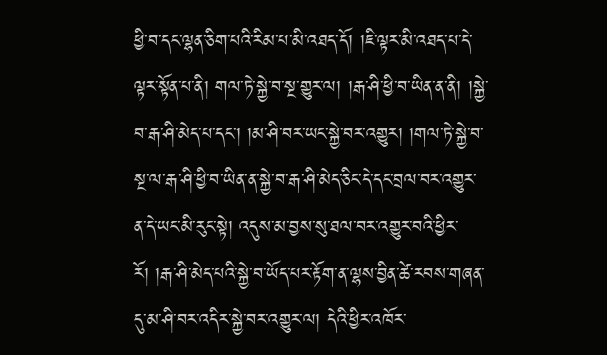ཕྱི་བ་དང་ལྷན་ཅིག་པའི་རིམ་པ་མི་འཐད་དོ། །ཇི་ལྟར་མི་འཐད་པ་དེ་ལྟར་སྟོན་པ་ནི། གལ་ཏེ་སྐྱེ་བ་སྔ་གྱུར་ལ། །རྒ་ཤི་ཕྱི་བ་ཡིན་ན་ནི། །སྐྱེ་བ་རྒ་ཤི་མེད་པ་དང་། །མ་ཤི་བར་ཡང་སྐྱེ་བར་འགྱུར། །གལ་ཏེ་སྐྱེ་བ་སྔ་ལ་རྒ་ཤི་ཕྱི་བ་ཡིན་ན་སྐྱེ་བ་རྒ་ཤི་མེད་ཅིང་དེ་དང་བྲལ་བར་འགྱུར་ན་དེ་ཡང་མི་རུང་སྟེ། འདུས་མ་བྱས་སུ་ཐལ་བར་འགྱུར་བའི་ཕྱིར་རོ། །རྒ་ཤི་མེད་པའི་སྐྱེ་བ་ཡོད་པར་རྟོག་ན་ལྷས་བྱིན་ཚེ་རབས་གཞན་དུ་མ་ཤི་བར་འདིར་སྐྱེ་བར་འགྱུར་ལ། དེའི་ཕྱིར་འཁོར་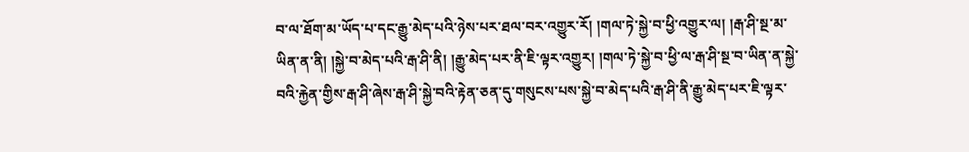བ་ལ་ཐོག་མ་ཡོད་པ་དང་རྒྱུ་མེད་པའི་ཉེས་པར་ཐལ་བར་འགྱུར་རོ། །གལ་ཏེ་སྐྱེ་བ་ཕྱི་འགྱུར་ལ། །རྒ་ཤི་སྔ་མ་ཡིན་ན་ནི། །སྐྱེ་བ་མེད་པའི་རྒ་ཤི་ནི། །རྒྱུ་མེད་པར་ནི་ཇི་ལྟར་འགྱུར། །གལ་ཏེ་སྐྱེ་བ་ཕྱི་ལ་རྒ་ཤི་སྔ་བ་ཡིན་ན་སྐྱེ་བའི་རྐྱེན་གྱིས་རྒ་ཤི་ཞེས་རྒ་ཤི་སྐྱེ་བའི་རྟེན་ཅན་དུ་གསུངས་པས་སྐྱེ་བ་མེད་པའི་རྒ་ཤི་ནི་རྒྱུ་མེད་པར་ཇི་ལྟར་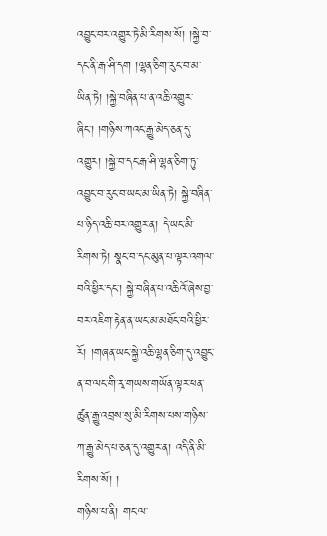འབྱུང་བར་འགྱུར་ཏེ་མི་རིགས་སོ། །སྐྱེ་བ་དང་ནི་རྒ་ཤི་དག །ལྷན་ཅིག་རུང་བ་མ་ཡིན་ཏེ། །སྐྱེ་བཞིན་པ་ན་འཆི་འགྱུར་ཞིང་། །གཉིས་ཀའང་རྒྱུ་མེད་ཅན་དུ་འགྱུར། །སྐྱེ་བ་དང་རྒ་ཤི་ལྷན་ཅིག་ཏུ་འབྱུང་བ་རུང་བ་ཡང་མ་ཡིན་ཏེ། སྐྱེ་བཞིན་པ་ཉིད་འཆི་བར་འགྱུར་ན། དེ་ཡང་མི་རིགས་ཏེ། སྣང་བ་དང་མུན་པ་ལྟར་འགལ་བའི་ཕྱིར་དང་། སྐྱེ་བཞིན་པ་འཆིའོ་ཞེས་བྱ་བར་འཇིག་རྟེན་ན་ཡང་མ་མཐོང་བའི་ཕྱིར་རོ། །གཞན་ཡང་སྐྱེ་འཆི་ལྷན་ཅིག་དུ་འབྱུང་ན་བ་ལང་གི་རྭ་གཡས་གཡོན་ལྟར་ཕན་ཚུན་རྒྱུ་འབྲས་སུ་མི་རིགས་པས་གཉིས་ཀ་རྒྱུ་མེད་པ་ཅན་དུ་འགྱུར་ན། འདི་ནི་མི་རིགས་སོ། །
གཉིས་པ་ནི། གང་ལ་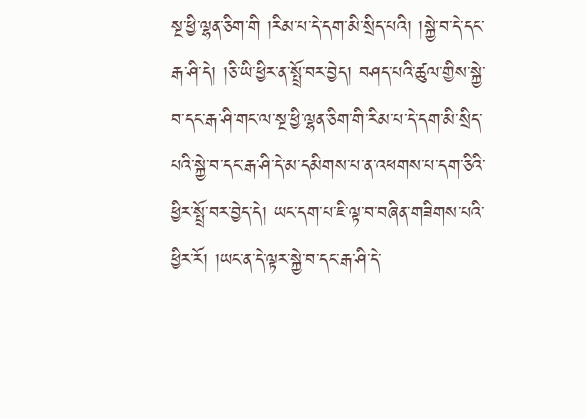སྔ་ཕྱི་ལྷན་ཅིག་གི །རིམ་པ་དེ་དག་མི་སྲིད་པའི། །སྐྱེ་བ་དེ་དང་རྒ་ཤི་དེ། །ཅི་ཡི་ཕྱིར་ན་སྤྲོ་བར་བྱེད། བཤད་པའི་ཚུལ་གྱིས་སྐྱེ་བ་དང་རྒ་ཤི་གང་ལ་སྔ་ཕྱི་ལྷན་ཅིག་གི་རིམ་པ་དེ་དག་མི་སྲིད་པའི་སྐྱེ་བ་དང་རྒ་ཤི་དེ་མ་དམིགས་པ་ན་འཕགས་པ་དག་ཅིའི་ཕྱིར་སྤྲོ་བར་བྱེད་དེ། ཡང་དག་པ་ཇི་ལྟ་བ་བཞིན་གཟིགས་པའི་ཕྱིར་རོ། །ཡང་ན་དེ་ལྟར་སྐྱེ་བ་དང་རྒ་ཤི་དེ་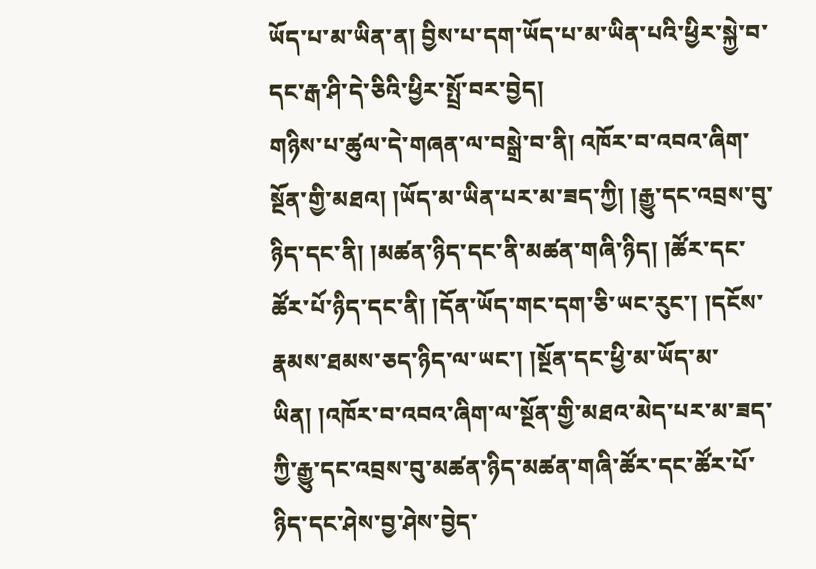ཡོད་པ་མ་ཡིན་ན། བྱིས་པ་དག་ཡོད་པ་མ་ཡིན་པའི་ཕྱིར་སྐྱེ་བ་དང་རྒ་ཤི་དེ་ཅིའི་ཕྱིར་སྤྲོ་བར་བྱེད།
གཉིས་པ་ཚུལ་དེ་གཞན་ལ་བསྒྲེ་བ་ནི། འཁོར་བ་འབའ་ཞིག་སྔོན་གྱི་མཐའ། །ཡོད་མ་ཡིན་པར་མ་ཟད་ཀྱི། །རྒྱུ་དང་འབྲས་བུ་ཉིད་དང་ནི། །མཚན་ཉིད་དང་ནི་མཚན་གཞི་ཉིད། །ཚོར་དང་ཚོར་པོ་ཉིད་དང་ནི། །དོན་ཡོད་གང་དག་ཅི་ཡང་རུང་། །དངོས་རྣམས་ཐམས་ཅད་ཉིད་ལ་ཡང་། །སྔོན་དང་ཕྱི་མ་ཡོད་མ་ཡིན། །འཁོར་བ་འབའ་ཞིག་ལ་སྔོན་གྱི་མཐའ་མེད་པར་མ་ཟད་ཀྱི་རྒྱུ་དང་འབྲས་བུ་མཚན་ཉིད་མཚན་གཞི་ཚོར་དང་ཚོར་པོ་ཉིད་དང་ཤེས་བྱ་ཤེས་བྱེད་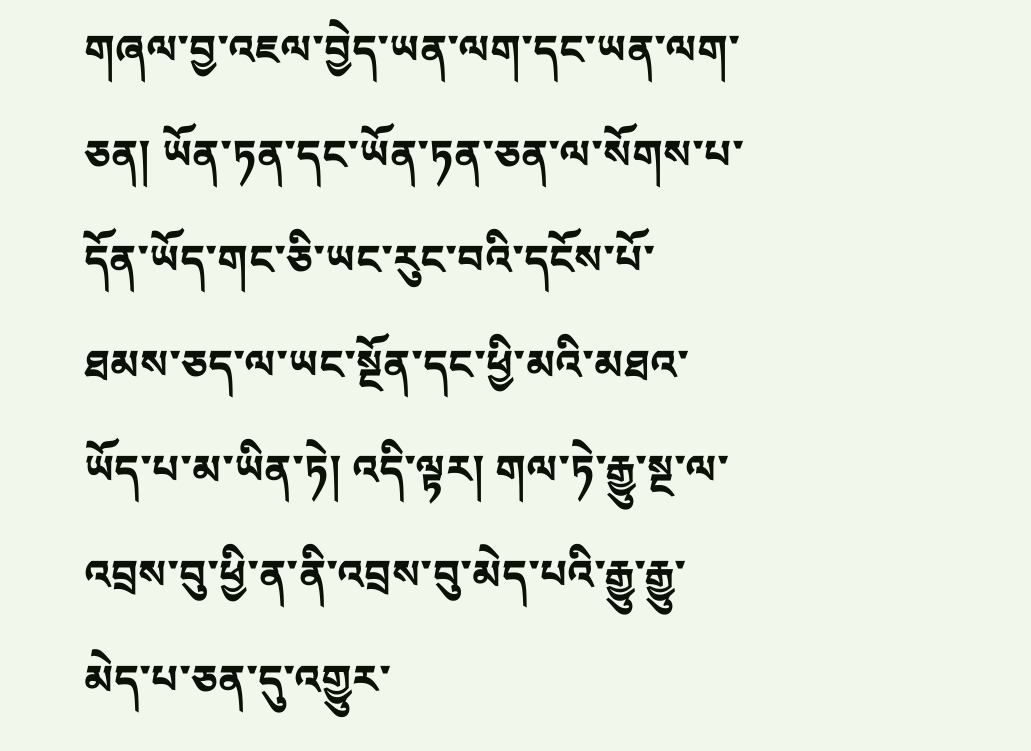གཞལ་བྱ་འཇལ་བྱེད་ཡན་ལག་དང་ཡན་ལག་ཅན། ཡོན་ཏན་དང་ཡོན་ཏན་ཅན་ལ་སོགས་པ་དོན་ཡོད་གང་ཅི་ཡང་རུང་བའི་དངོས་པོ་ཐམས་ཅད་ལ་ཡང་སྔོན་དང་ཕྱི་མའི་མཐའ་ཡོད་པ་མ་ཡིན་ཏེ། འདི་ལྟར། གལ་ཏེ་རྒྱུ་སྔ་ལ་འབྲས་བུ་ཕྱི་ན་ནི་འབྲས་བུ་མེད་པའི་རྒྱུ་རྒྱུ་མེད་པ་ཅན་དུ་འགྱུར་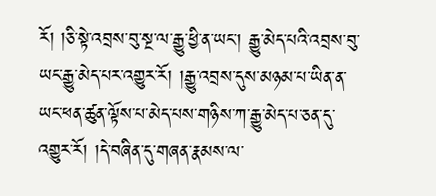རོ། །ཅི་སྟེ་འབྲས་བུ་སྔ་ལ་རྒྱུ་ཕྱི་ན་ཡང་། རྒྱུ་མེད་པའི་འབྲས་བུ་ཡང་རྒྱུ་མེད་པར་འགྱུར་རོ། །རྒྱུ་འབྲས་དུས་མཉམ་པ་ཡིན་ན་ཡང་ཕན་ཚུན་ལྟོས་པ་མེད་པས་གཉིས་ཀ་རྒྱུ་མེད་པ་ཅན་དུ་འགྱུར་རོ། །དེ་བཞིན་དུ་གཞན་རྣམས་ལ་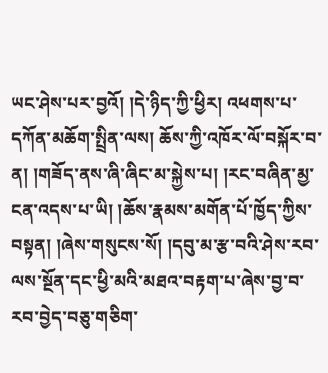ཡང་ཤེས་པར་བྱའོ། །དེ་ཉིད་ཀྱི་ཕྱིར། འཕགས་པ་དཀོན་མཆོག་སྤྲིན་ལས། ཆོས་ཀྱི་འཁོར་ལོ་བསྐོར་བ་ན། །གཟོད་ནས་ཞི་ཞིང་མ་སྐྱེས་པ། །རང་བཞིན་མྱ་ངན་འདས་པ་ཡི། །ཆོས་རྣམས་མགོན་པོ་ཁྱོད་ཀྱིས་བསྟན། །ཞེས་གསུངས་སོ། །དབུ་མ་རྩ་བའི་ཤེས་རབ་ལས་སྔོན་དང་ཕྱི་མའི་མཐའ་བརྟག་པ་ཞེས་བྱ་བ་རབ་བྱེད་བཅུ་གཅིག་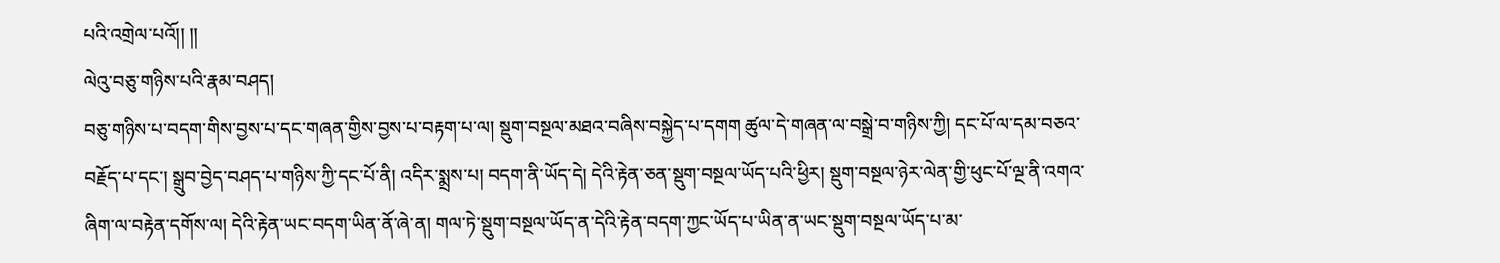པའི་འགྲེལ་པའོ།། །།
ལེའུ་བཅུ་གཉིས་པའི་རྣམ་བཤད།
བཅུ་གཉིས་པ་བདག་གིས་བྱས་པ་དང་གཞན་གྱིས་བྱས་པ་བརྟག་པ་ལ། སྡུག་བསྔལ་མཐའ་བཞིས་བསྐྱེད་པ་དགག ཚུལ་དེ་གཞན་ལ་བསྒྲེ་བ་གཉིས་ཀྱི། དང་པོ་ལ་དམ་བཅའ་བརྗོད་པ་དང་། སྒྲུབ་བྱེད་བཤད་པ་གཉིས་ཀྱི་དང་པོ་ནི། འདིར་སྨྲས་པ། བདག་ནི་ཡོད་དེ། དེའི་རྟེན་ཅན་སྡུག་བསྔལ་ཡོད་པའི་ཕྱིར། སྡུག་བསྔལ་ཉེར་ལེན་གྱི་ཕུང་པོ་ལྔ་ནི་འགའ་ཞིག་ལ་བརྟེན་དགོས་ལ། དེའི་རྟེན་ཡང་བདག་ཡིན་ནོ་ཞེ་ན། གལ་ཏེ་སྡུག་བསྔལ་ཡོད་ན་དེའི་རྟེན་བདག་ཀྱང་ཡོད་པ་ཡིན་ན་ཡང་སྡུག་བསྔལ་ཡོད་པ་མ་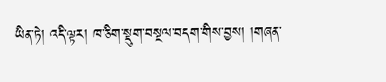ཡིན་ཏེ། འདི་ལྟར། ཁ་ཅིག་སྡུག་བསྔལ་བདག་གིས་བྱས། །གཞན་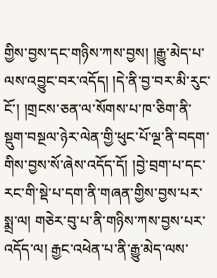གྱིས་བྱས་དང་གཉིས་ཀས་བྱས། །རྒྱུ་མེད་པ་ལས་འབྱུང་བར་འདོད། །དེ་ནི་བྱ་བར་མི་རུང་ངོ་། །གྲངས་ཅན་ལ་སོགས་པ་ཁ་ཅིག་ནི་སྡུག་བསྔལ་ཉེར་ལེན་གྱི་ཕུང་པོ་ལྔ་ནི་བདག་གིས་བྱས་སོ་ཞེས་འདོད་དོ། །བྱེ་བྲག་པ་དང་རང་གི་སྡེ་པ་དག་ནི་གཞན་གྱིས་བྱས་པར་སྨྲ་ལ། གཅེར་བུ་པ་ནི་གཉིས་ཀས་བྱས་པར་འདོད་ལ། རྒྱང་འཕེན་པ་ནི་རྒྱུ་མེད་ལས་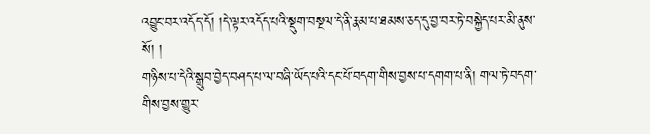འབྱུང་བར་འདོད་དོ། །དེ་ལྟར་འདོད་པའི་སྡུག་བསྔལ་དེ་ནི་རྣམ་པ་ཐམས་ཅད་དུ་བྱ་བར་ཏེ་བསྐྱེད་པར་མི་ནུས་སོ། །
གཉིས་པ་དེའི་སྒྲུབ་བྱེད་བཤད་པ་ལ་བཞི་ཡོད་པའི་དང་པོ་བདག་གིས་བྱས་པ་དགག་པ་ནི། གལ་ཏེ་བདག་གིས་བྱས་གྱུར་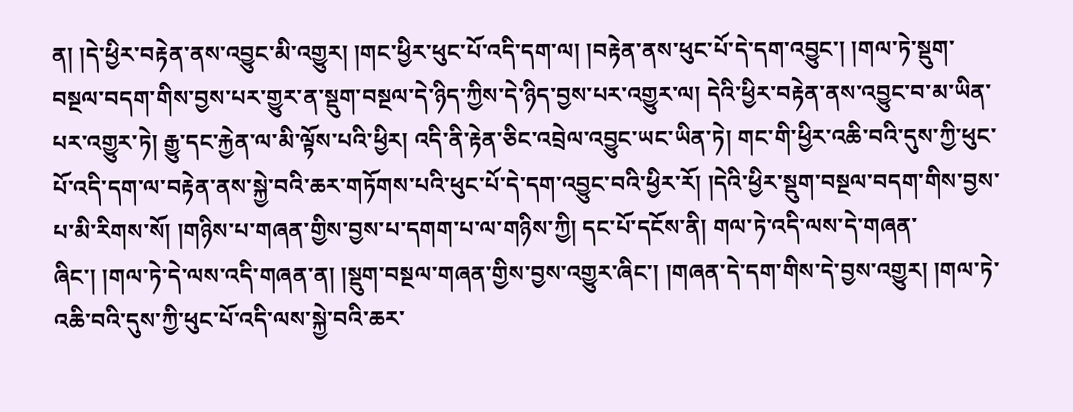ན། །དེ་ཕྱིར་བརྟེན་ནས་འབྱུང་མི་འགྱུར། །གང་ཕྱིར་ཕུང་པོ་འདི་དག་ལ། །བརྟེན་ནས་ཕུང་པོ་དེ་དག་འབྱུང་། །གལ་ཏེ་སྡུག་བསྔལ་བདག་གིས་བྱས་པར་གྱུར་ན་སྡུག་བསྔལ་དེ་ཉིད་ཀྱིས་དེ་ཉིད་བྱས་པར་འགྱུར་ལ། དེའི་ཕྱིར་བརྟེན་ནས་འབྱུང་བ་མ་ཡིན་པར་འགྱུར་ཏེ། རྒྱུ་དང་རྐྱེན་ལ་མི་ལྟོས་པའི་ཕྱིར། འདི་ནི་རྟེན་ཅིང་འབྲེལ་འབྱུང་ཡང་ཡིན་ཏེ། གང་གི་ཕྱིར་འཆི་བའི་དུས་ཀྱི་ཕུང་པོ་འདི་དག་ལ་བརྟེན་ནས་སྐྱེ་བའི་ཆར་གཏོགས་པའི་ཕུང་པོ་དེ་དག་འབྱུང་བའི་ཕྱིར་རོ། །དེའི་ཕྱིར་སྡུག་བསྔལ་བདག་གིས་བྱས་པ་མི་རིགས་སོ། །གཉིས་པ་གཞན་གྱིས་བྱས་པ་དགག་པ་ལ་གཉིས་ཀྱི། དང་པོ་དངོས་ནི། གལ་ཏེ་འདི་ལས་དེ་གཞན་ཞིང་། །གལ་ཏེ་དེ་ལས་འདི་གཞན་ན། །སྡུག་བསྔལ་གཞན་གྱིས་བྱས་འགྱུར་ཞིང་། །གཞན་དེ་དག་གིས་དེ་བྱས་འགྱུར། །གལ་ཏེ་འཆི་བའི་དུས་ཀྱི་ཕུང་པོ་འདི་ལས་སྐྱེ་བའི་ཆར་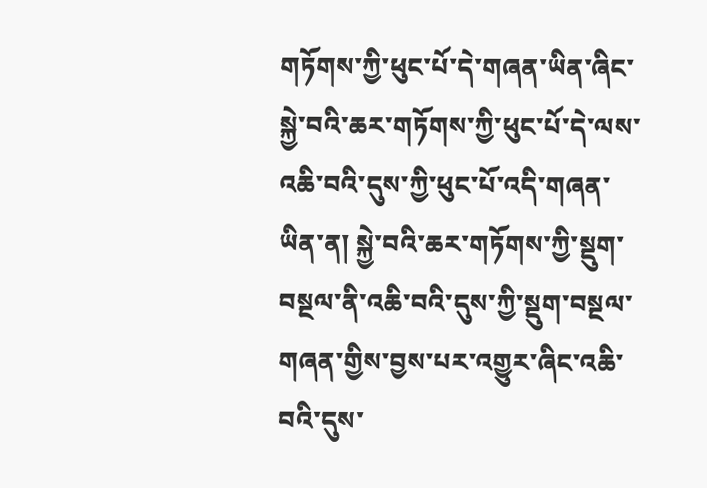གཏོགས་ཀྱི་ཕུང་པོ་དེ་གཞན་ཡིན་ཞིང་སྐྱེ་བའི་ཆར་གཏོགས་ཀྱི་ཕུང་པོ་དེ་ལས་འཆི་བའི་དུས་ཀྱི་ཕུང་པོ་འདི་གཞན་ཡིན་ན། སྐྱེ་བའི་ཆར་གཏོགས་ཀྱི་སྡུག་བསྔལ་ནི་འཆི་བའི་དུས་ཀྱི་སྡུག་བསྔལ་གཞན་གྱིས་བྱས་པར་འགྱུར་ཞིང་འཆི་བའི་དུས་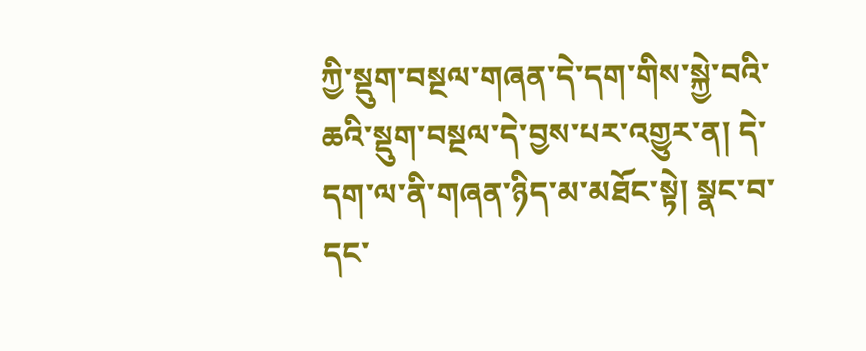ཀྱི་སྡུག་བསྔལ་གཞན་དེ་དག་གིས་སྐྱེ་བའི་ཆའི་སྡུག་བསྔལ་དེ་བྱས་པར་འགྱུར་ན། དེ་དག་ལ་ནི་གཞན་ཉིད་མ་མཐོང་སྟེ། སྣང་བ་དང་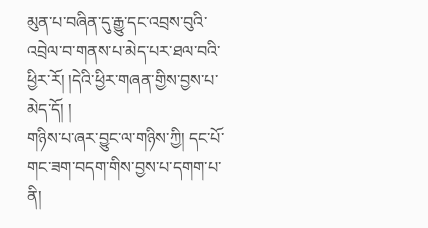མུན་པ་བཞིན་དུ་རྒྱུ་དང་འབྲས་བུའི་འབྲེལ་བ་གནས་པ་མེད་པར་ཐལ་བའི་ཕྱིར་རོ། །དེའི་ཕྱིར་གཞན་གྱིས་བྱས་པ་མེད་དོ། །
གཉིས་པ་ཞར་བྱུང་ལ་གཉིས་ཀྱི། དང་པོ་གང་ཟག་བདག་གིས་བྱས་པ་དགག་པ་ནི།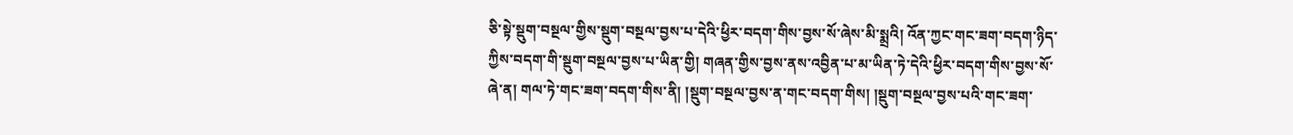ཅི་སྟེ་སྡུག་བསྔལ་གྱིས་སྡུག་བསྔལ་བྱས་པ་དེའི་ཕྱིར་བདག་གིས་བྱས་སོ་ཞེས་མི་སྨྲའི། འོན་ཀྱང་གང་ཟག་བདག་ཉིད་ཀྱིས་བདག་གི་སྡུག་བསྔལ་བྱས་པ་ཡིན་གྱི། གཞན་གྱིས་བྱས་ནས་འབྱིན་པ་མ་ཡིན་ཏེ་དེའི་ཕྱིར་བདག་གིས་བྱས་སོ་ཞེ་ན། གལ་ཏེ་གང་ཟག་བདག་གིས་ནི། །སྡུག་བསྔལ་བྱས་ན་གང་བདག་གིས། །སྡུག་བསྔལ་བྱས་པའི་གང་ཟག་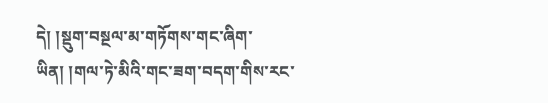དེ། །སྡུག་བསྔལ་མ་གཏོགས་གང་ཞིག་ཡིན། །གལ་ཏེ་མིའི་གང་ཟག་བདག་གིས་རང་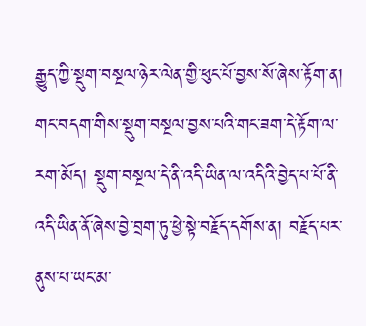རྒྱུད་ཀྱི་སྡུག་བསྔལ་ཉེར་ལེན་གྱི་ཕུང་པོ་བྱས་སོ་ཞེས་རྟོག་ན། གང་བདག་གིས་སྡུག་བསྔལ་བྱས་པའི་གང་ཟག་དེ་རྟོག་ལ་རག་མོད། སྡུག་བསྔལ་དེ་ནི་འདི་ཡིན་ལ་འདིའི་བྱེད་པ་པོ་ནི་འདི་ཡིན་ནོ་ཞེས་བྱེ་བྲག་ཏུ་ཕྱེ་སྟེ་བརྗོད་དགོས་ན། བརྗོད་པར་ནུས་པ་ཡང་མ་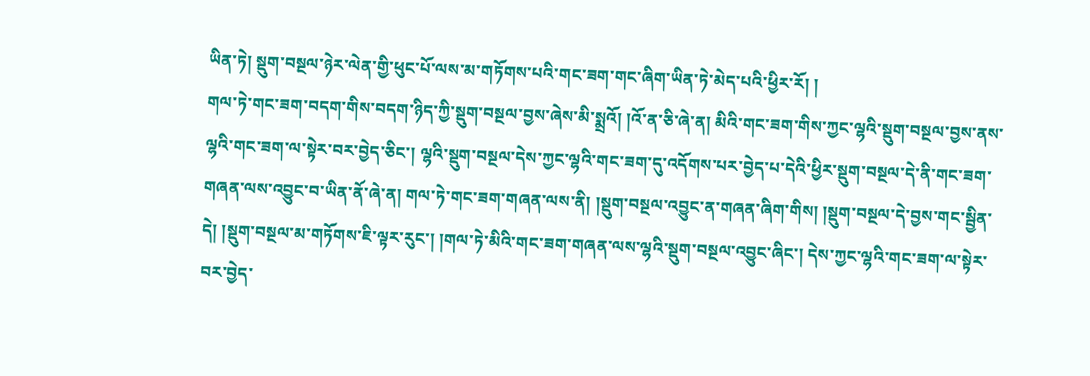ཡིན་ཏེ། སྡུག་བསྔལ་ཉེར་ལེན་གྱི་ཕུང་པོ་ལས་མ་གཏོགས་པའི་གང་ཟག་གང་ཞིག་ཡིན་ཏེ་མེད་པའི་ཕྱིར་རོ། །
གལ་ཏེ་གང་ཟག་བདག་གིས་བདག་ཉིད་ཀྱི་སྡུག་བསྔལ་བྱས་ཞེས་མི་སྨྲའོ། །འོ་ན་ཅི་ཞེ་ན། མིའི་གང་ཟག་གིས་ཀྱང་ལྷའི་སྡུག་བསྔལ་བྱས་ནས་ལྷའི་གང་ཟག་ལ་སྟེར་བར་བྱེད་ཅིང་། ལྷའི་སྡུག་བསྔལ་དེས་ཀྱང་ལྷའི་གང་ཟག་དུ་འདོགས་པར་བྱེད་པ་དེའི་ཕྱིར་སྡུག་བསྔལ་དེ་ནི་གང་ཟག་གཞན་ལས་འབྱུང་བ་ཡིན་ནོ་ཞེ་ན། གལ་ཏེ་གང་ཟག་གཞན་ལས་ནི། །སྡུག་བསྔལ་འབྱུང་ན་གཞན་ཞིག་གིས། །སྡུག་བསྔལ་དེ་བྱས་གང་སྦྱིན་དེ། །སྡུག་བསྔལ་མ་གཏོགས་ཇི་ལྟར་རུང་། །གལ་ཏེ་མིའི་གང་ཟག་གཞན་ལས་ལྷའི་སྡུག་བསྔལ་འབྱུང་ཞིང་། དེས་ཀྱང་ལྷའི་གང་ཟག་ལ་སྟེར་བར་བྱེད་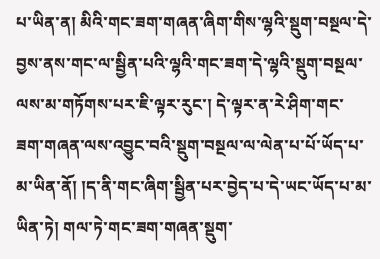པ་ཡིན་ན། མིའི་གང་ཟག་གཞན་ཞིག་གིས་ལྷའི་སྡུག་བསྔལ་དེ་བྱས་ནས་གང་ལ་སྦྱིན་པའི་ལྷའི་གང་ཟག་དེ་ལྷའི་སྡུག་བསྔལ་ལས་མ་གཏོགས་པར་ཇི་ལྟར་རུང་། དེ་ལྟར་ན་རེ་ཤིག་གང་ཟག་གཞན་ལས་འབྱུང་བའི་སྡུག་བསྔལ་ལ་ལེན་པ་པོ་ཡོད་པ་མ་ཡིན་ནོ། །ད་ནི་གང་ཞིག་སྦྱིན་པར་བྱེད་པ་དེ་ཡང་ཡོད་པ་མ་ཡིན་ཏེ། གལ་ཏེ་གང་ཟག་གཞན་སྡུག་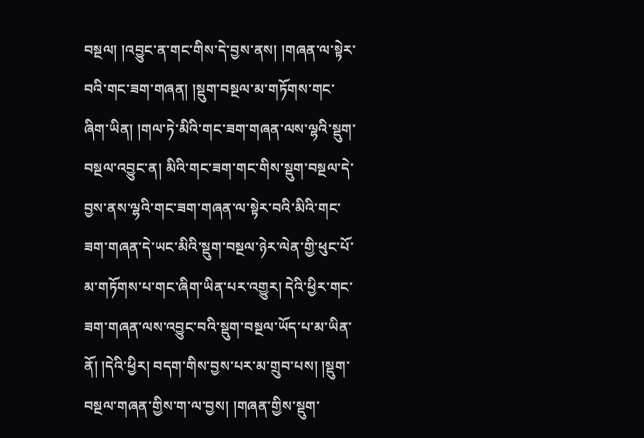བསྔལ། །འབྱུང་ན་གང་གིས་དེ་བྱས་ནས། །གཞན་ལ་སྟེར་བའི་གང་ཟག་གཞན། །སྡུག་བསྔལ་མ་གཏོགས་གང་ཞིག་ཡིན། །གལ་ཏེ་མིའི་གང་ཟག་གཞན་ལས་ལྷའི་སྡུག་བསྔལ་འབྱུང་ན། མིའི་གང་ཟག་གང་གིས་སྡུག་བསྔལ་དེ་བྱས་ནས་ལྷའི་གང་ཟག་གཞན་ལ་སྟེར་བའི་མིའི་གང་ཟག་གཞན་དེ་ཡང་མིའི་སྡུག་བསྔལ་ཉེར་ལེན་གྱི་ཕུང་པོ་མ་གཏོགས་པ་གང་ཞིག་ཡིན་པར་འགྱུར། དེའི་ཕྱིར་གང་ཟག་གཞན་ལས་འབྱུང་བའི་སྡུག་བསྔལ་ཡོད་པ་མ་ཡིན་ནོ། །དེའི་ཕྱིར། བདག་གིས་བྱས་པར་མ་གྲུབ་པས། །སྡུག་བསྔལ་གཞན་གྱིས་ག་ལ་བྱས། །གཞན་གྱིས་སྡུག་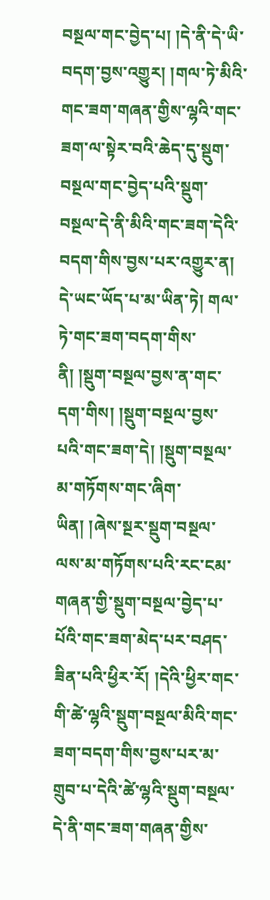བསྔལ་གང་བྱེད་པ། །དེ་ནི་དེ་ཡི་བདག་བྱས་འགྱུར། །གལ་ཏེ་མིའི་གང་ཟག་གཞན་གྱིས་ལྷའི་གང་ཟག་ལ་སྟེར་བའི་ཆེད་དུ་སྡུག་བསྔལ་གང་བྱེད་པའི་སྡུག་བསྔལ་དེ་ནི་མིའི་གང་ཟག་དེའི་བདག་གིས་བྱས་པར་འགྱུར་ན། དེ་ཡང་ཡོད་པ་མ་ཡིན་ཏེ། གལ་ཏེ་གང་ཟག་བདག་གིས་ནི། །སྡུག་བསྔལ་བྱས་ན་གང་དག་གིས། །སྡུག་བསྔལ་བྱས་པའི་གང་ཟག་དེ། །སྡུག་བསྔལ་མ་གཏོགས་གང་ཞིག་ཡིན། །ཞེས་སྔར་སྡུག་བསྔལ་ལས་མ་གཏོགས་པའི་རང་ངམ་གཞན་གྱི་སྡུག་བསྔལ་བྱེད་པ་པོའི་གང་ཟག་མེད་པར་བཤད་ཟིན་པའི་ཕྱིར་རོ། །དེའི་ཕྱིར་གང་གི་ཚེ་ལྷའི་སྡུག་བསྔལ་མིའི་གང་ཟག་བདག་གིས་བྱས་པར་མ་གྲུབ་པ་དེའི་ཚེ་ལྷའི་སྡུག་བསྔལ་དེ་ནི་གང་ཟག་གཞན་གྱིས་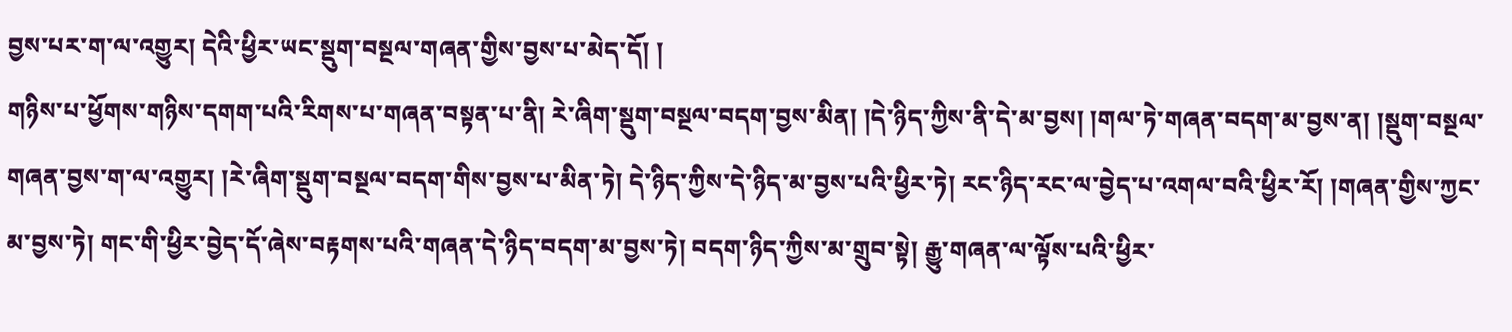བྱས་པར་ག་ལ་འགྱུར། དེའི་ཕྱིར་ཡང་སྡུག་བསྔལ་གཞན་གྱིས་བྱས་པ་མེད་དོ། །
གཉིས་པ་ཕྱོགས་གཉིས་དགག་པའི་རིགས་པ་གཞན་བསྟན་པ་ནི། རེ་ཞིག་སྡུག་བསྔལ་བདག་བྱས་མིན། །དེ་ཉིད་ཀྱིས་ནི་དེ་མ་བྱས། །གལ་ཏེ་གཞན་བདག་མ་བྱས་ན། །སྡུག་བསྔལ་གཞན་བྱས་ག་ལ་འགྱུར། །རེ་ཞིག་སྡུག་བསྔལ་བདག་གིས་བྱས་པ་མིན་ཏེ། དེ་ཉིད་ཀྱིས་དེ་ཉིད་མ་བྱས་པའི་ཕྱིར་ཏེ། རང་ཉིད་རང་ལ་བྱེད་པ་འགལ་བའི་ཕྱིར་རོ། །གཞན་གྱིས་ཀྱང་མ་བྱས་ཏེ། གང་གི་ཕྱིར་བྱེད་དོ་ཞེས་བརྟགས་པའི་གཞན་དེ་ཉིད་བདག་མ་བྱས་ཏེ། བདག་ཉིད་ཀྱིས་མ་གྲུབ་སྟེ། རྒྱུ་གཞན་ལ་ལྟོས་པའི་ཕྱིར་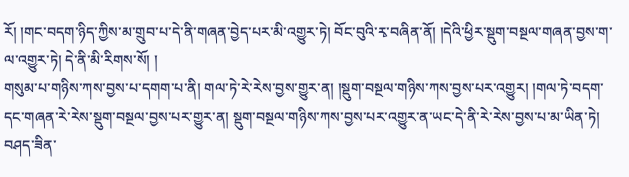རོ། །གང་བདག་ཉིད་ཀྱིས་མ་གྲུབ་པ་དེ་ནི་གཞན་བྱེད་པར་མི་འགྱུར་ཏེ། བོང་བུའི་རྭ་བཞིན་ནོ། །དེའི་ཕྱིར་སྡུག་བསྔལ་གཞན་བྱས་ག་ལ་འགྱུར་ཏེ། དེ་ནི་མི་རིགས་སོ། །
གསུམ་པ་གཉིས་ཀས་བྱས་པ་དགག་པ་ནི། གལ་ཏེ་རེ་རེས་བྱས་གྱུར་ན། །སྡུག་བསྔལ་གཉིས་ཀས་བྱས་པར་འགྱུར། །གལ་ཏེ་བདག་དང་གཞན་རེ་རེས་སྡུག་བསྔལ་བྱས་པར་གྱུར་ན། སྡུག་བསྔལ་གཉིས་ཀས་བྱས་པར་འགྱུར་ན་ཡང་དེ་ནི་རེ་རེས་བྱས་པ་མ་ཡིན་ཏེ། བཤད་ཟིན་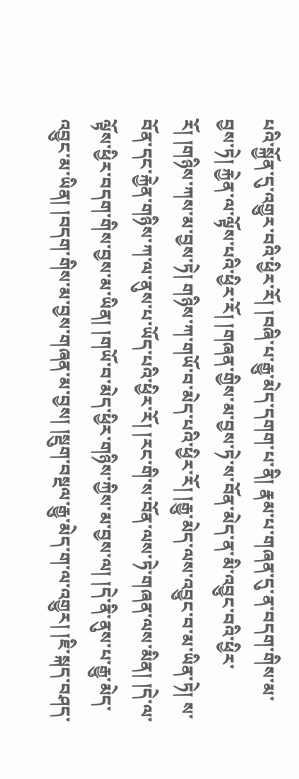པའི་སྐྱོན་དུ་འགྱུར་བའི་ཕྱིར་རོ། །བཞི་པ་རྒྱུ་མེད་དགག་པ་ནི། རྣམ་པ་གཞན་དུ་ན་བདག་གིས་མ་བྱས་ཏེ། རྐྱེན་ལ་ལྟོས་པའི་ཕྱིར་རོ། །གཞན་གྱིས་མ་བྱས་ཏེ་ས་བོན་མེད་ན་མི་འབྱུང་བའི་ཕྱིར་རོ། །གཉིས་ཀས་མ་བྱས་ཏེ། གཉིས་ཀ་གཡོ་བ་མེད་པའི་ཕྱིར་རོ། །རྒྱུ་མེད་ལས་འབྱུང་བ་མ་ཡིན་ཏེ། ས་བོན་དང་རྐྱེན་གཉིས་ཀ་ལ་ནུས་པ་ཡོད་པའི་ཕྱིར་རོ། །རང་གི་ས་བོན་ལས་ཏེ་གཞན་ལས་མིན། །དེ་ལ་ལྟོས་ཕྱིར་བདག་གིས་བྱས་མ་ཡིན། །གཡོ་བ་མེད་ཕྱིར་གཉིས་ཀྱིས་མ་བྱས་ལ། །དེ་ནི་ནུས་པ་རྒྱུ་མེད་འབྱུང་མ་ཡིན། །བདག་གིས་མ་བྱས་གཞན་མ་བྱས། །སྡུག་བསྔལ་རྒྱུ་མེད་ག་ལ་འགྱུར། །ཇི་སྐད་བཤད་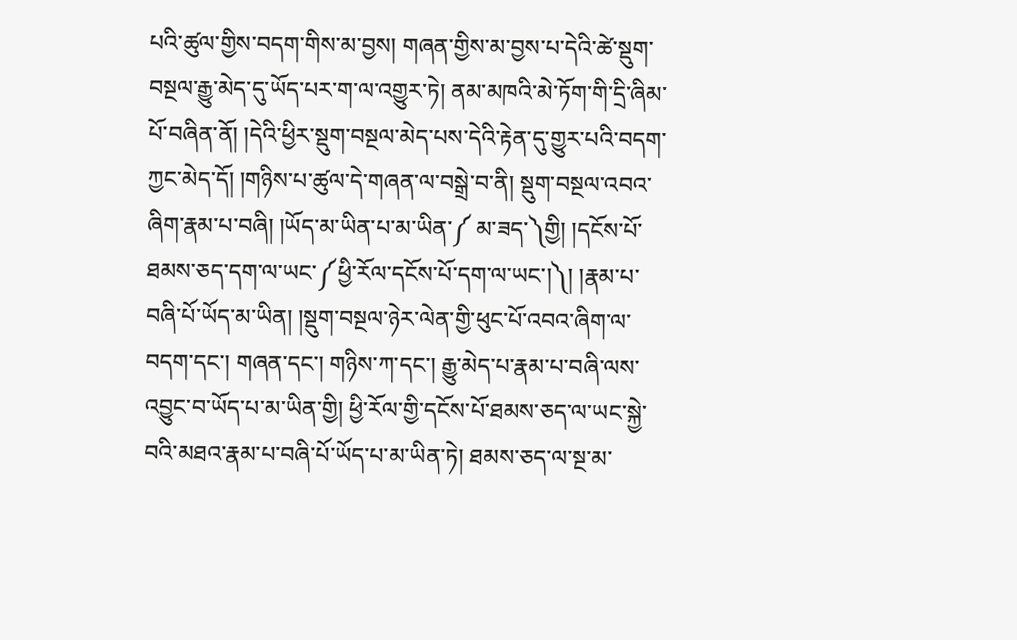པའི་ཚུལ་གྱིས་བདག་གིས་མ་བྱས། གཞན་གྱིས་མ་བྱས་པ་དེའི་ཚེ་སྡུག་བསྔལ་རྒྱུ་མེད་དུ་ཡོད་པར་ག་ལ་འགྱུར་ཏེ། ནམ་མཁའི་མེ་ཏོག་གི་དྲི་ཞིམ་པོ་བཞིན་ནོ། །དེའི་ཕྱིར་སྡུག་བསྔལ་མེད་པས་དེའི་རྟེན་དུ་གྱུར་པའི་བདག་ཀྱང་མེད་དོ། །གཉིས་པ་ཚུལ་དེ་གཞན་ལ་བསྒྲེ་བ་ནི། སྡུག་བསྔལ་འབའ་ཞིག་རྣམ་པ་བཞི། །ཡོད་མ་ཡིན་པ་མ་ཡིན་༼ མ་ཟད་༽གྱི། །དངོས་པོ་ཐམས་ཅད་དག་ལ་ཡང་༼ཕྱི་རོལ་དངོས་པོ་དག་ལ་ཡང་།༽། །རྣམ་པ་བཞི་པོ་ཡོད་མ་ཡིན། །སྡུག་བསྔལ་ཉེར་ལེན་གྱི་ཕུང་པོ་འབའ་ཞིག་ལ་བདག་དང་། གཞན་དང་། གཉིས་ཀ་དང་། རྒྱུ་མེད་པ་རྣམ་པ་བཞི་ལས་འབྱུང་བ་ཡོད་པ་མ་ཡིན་གྱི། ཕྱི་རོལ་གྱི་དངོས་པོ་ཐམས་ཅད་ལ་ཡང་སྐྱེ་བའི་མཐའ་རྣམ་པ་བཞི་པོ་ཡོད་པ་མ་ཡིན་ཏེ། ཐམས་ཅད་ལ་སྔ་མ་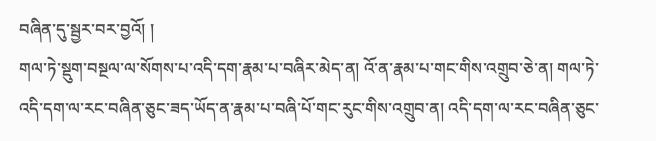བཞིན་དུ་སྦྱར་བར་བྱའོ། །
གལ་ཏེ་སྡུག་བསྔལ་ལ་སོགས་པ་འདི་དག་རྣམ་པ་བཞིར་མེད་ན། འོ་ན་རྣམ་པ་གང་གིས་འགྲུབ་ཅེ་ན། གལ་ཏེ་འདི་དག་ལ་རང་བཞིན་ཅུང་ཟད་ཡོད་ན་རྣམ་པ་བཞི་པོ་གང་རུང་གིས་འགྲུབ་ན། འདི་དག་ལ་རང་བཞིན་ཅུང་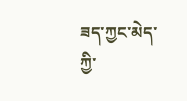ཟད་ཀྱང་མེད་ཀྱི་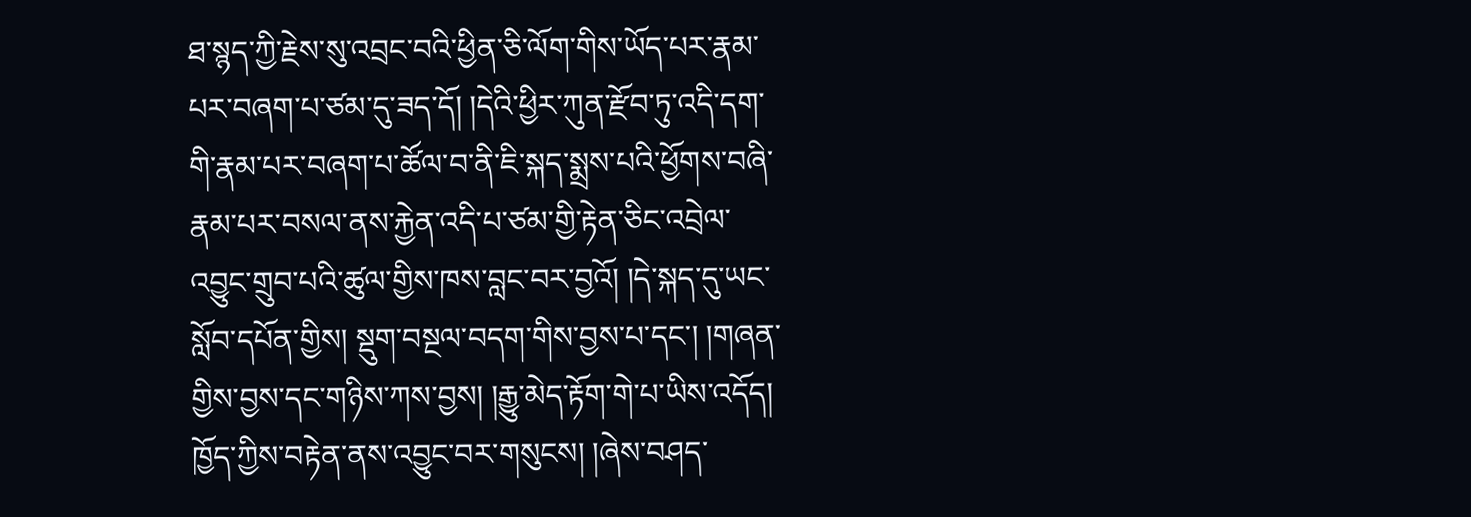ཐ་སྙད་ཀྱི་རྗེས་སུ་འབྲང་བའི་ཕྱིན་ཅི་ལོག་གིས་ཡོད་པར་རྣམ་པར་བཞག་པ་ཙམ་དུ་ཟད་དོ། །དེའི་ཕྱིར་ཀུན་རྫོབ་ཏུ་འདི་དག་གི་རྣམ་པར་བཞག་པ་ཚོལ་བ་ནི་ཇི་སྐད་སྨྲས་པའི་ཕྱོགས་བཞི་རྣམ་པར་བསལ་ནས་རྐྱེན་འདི་པ་ཙམ་གྱི་རྟེན་ཅིང་འབྲེལ་འབྱུང་གྲུབ་པའི་ཚུལ་གྱིས་ཁས་བླང་བར་བྱའོ། །དེ་སྐད་དུ་ཡང་སློབ་དཔོན་གྱིས། སྡུག་བསྔལ་བདག་གིས་བྱས་པ་དང་། །གཞན་གྱིས་བྱས་དང་གཉིས་ཀས་བྱས། །རྒྱུ་མེད་རྟོག་གེ་པ་ཡིས་འདོད། ཁྱོད་ཀྱིས་བརྟེན་ནས་འབྱུང་བར་གསུངས། །ཞེས་བཤད་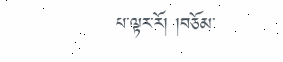པ་ལྟར་རོ། །བཅོམ་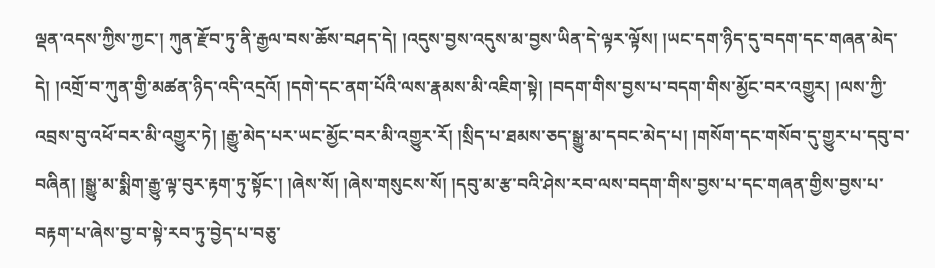ལྡན་འདས་ཀྱིས་ཀྱང་། ཀུན་རྫོབ་ཏུ་ནི་རྒྱལ་བས་ཆོས་བཤད་དེ། །འདུས་བྱས་འདུས་མ་བྱས་ཡིན་དེ་ལྟར་ལྟོས། །ཡང་དག་ཉིད་དུ་བདག་དང་གཞན་མེད་དེ། །འགྲོ་བ་ཀུན་གྱི་མཚན་ཉིད་འདི་འདྲའོ། །དགེ་དང་ནག་པོའི་ལས་རྣམས་མི་འཇིག་སྟེ། །བདག་གིས་བྱས་པ་བདག་གིས་མྱོང་བར་འགྱུར། །ལས་ཀྱི་འབྲས་བུ་འཕོ་བར་མི་འགྱུར་ཏེ། །རྒྱུ་མེད་པར་ཡང་མྱོང་བར་མི་འགྱུར་རོ། །སྲིད་པ་ཐམས་ཅད་སྒྱུ་མ་དབང་མེད་པ། །གསོག་དང་གསོབ་དུ་གྱུར་པ་དབུ་བ་བཞིན། །སྒྱུ་མ་སྨིག་རྒྱུ་ལྟ་བུར་རྟག་ཏུ་སྟོང་། །ཞེས་སོ། །ཞེས་གསུངས་སོ། །དབུ་མ་རྩ་བའི་ཤེས་རབ་ལས་བདག་གིས་བྱས་པ་དང་གཞན་གྱིས་བྱས་པ་བརྟག་པ་ཞེས་བྱ་བ་སྟེ་རབ་ཏུ་བྱེད་པ་བཅུ་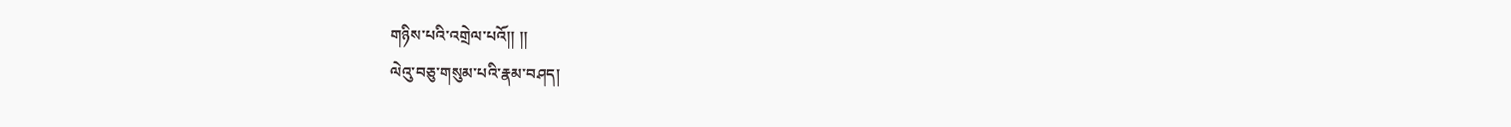གཉིས་པའི་འགྲེལ་པའོ།། །།
ལེའུ་བཅུ་གསུམ་པའི་རྣམ་བཤད།